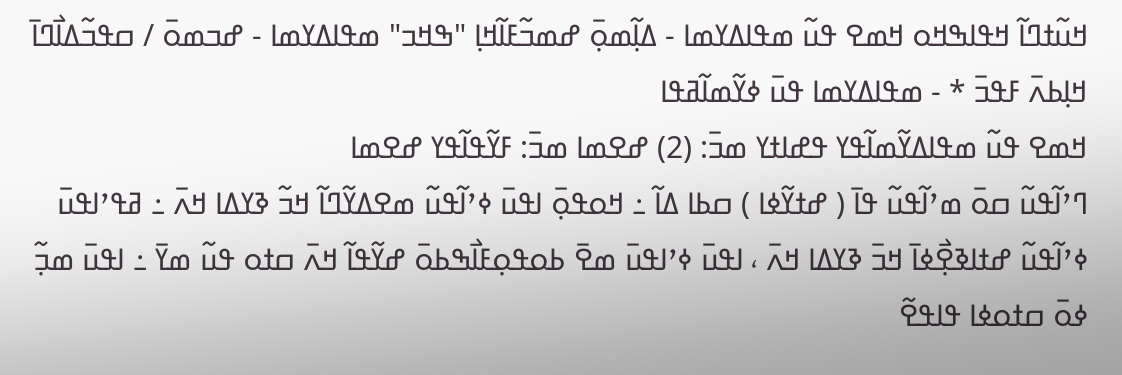ߞߎ߬ߙߣߊ߬ ߞߟߊߒߞߋ ߞߘߐ ߟߎ߬ ߘߟߊߡߌߘߊ - ߡߊ߲߬ߘߋ߲߫ ߝߘߏ߬ߓߊ߬ߞߊ߲ "ߒߞߏ" ߘߟߊߡߌߘߊ - ߝߏߘߋ߫ / ߛߟߏ߬ߡߊ߯ߣߊ߫ ߞߊ߲ߕߍ߫ ߓߟߏ߫ * - ߘߟߊߡߌߘߊ ߟߎ߫ ߦߌ߬ߘߊ߬ߥߟߊ
ߞߘߐ ߟߎ߬ ߘߟߊߡߌ߬ߘߊ߬ߟߌ ߟߝߊߙߌ ߘߏ߫: (2) ߝߐߘߊ ߘߏ߫: ߓߌ߬ߟߊ߬ߟߌ ߝߐߘߊ
ߣߴߊ߬ߟߎ߬ ߛߋ߫ ߘߴߊ߬ߟߎ߬ ߟߊ߫ ( ߝߙߌ߬ߦߊ ) ߛߕߊ ߡߊ߬ ߸ ߞߋߟߋ߲߫ ߊߟߎ߫ ߦߴߊ߬ߟߎ߬ ߘߐߡߌ߬ߣߊ߬ ߞߏ߬ ߢߌߡߊ ߞߍ߫ ߸ ߥߟߴߊߟߎ߫ ߦߴߊ߬ߟߎ߬ ߝߙߊߢߐ߲߯ߦߊ߫ ߞߏ߫ ߢߌߡߊ ߞߍ߫ ، ߊߟߎ߫ ߦߴߊߟߎ߫ ߘߐ߫ ߕߋߟߋ߲ߓߊ߯ߒߕߋ߫ ߝߌ߬ߟߊ߬ ߞߍ߫ ߛߙߋ ߟߎ߬ ߘߌ߫ ߸ ߊߟߎ߫ ߘߏ߲߬ ߦߋ߫ ߛߙߋߦߊ ߟߊߟߐ߬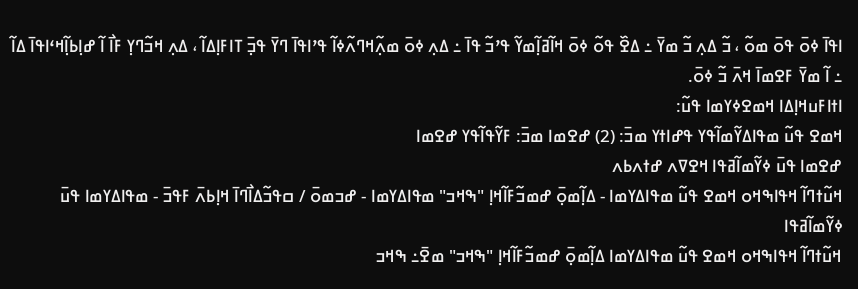ߊߟߊ߫ ߦߋ߫ ߟߋ߫ ߘߋ߬ ، ߏ߬ ߡߍ߲ ߏ߬ ߘߌ߫ ߸ ߡߐ߰ ߟߋ߬ ߦߋ߫ ߞߊ߬ߥߊ߲߬ߘߌ߬ ߟߴߏ߬ ߟߊ߫ ߸ ߡߍ߲ ߦߋ߫ ߘߍ߲߬ߞߣߍ߬ߦߊ߬ ߟߴߊߟߊ߫ ߣߌ߫ ߟߏ߲߫ ߠߊߓߊ߲ߡߊ߬ ، ߡߍ߲ ߞߏ߬ߣߌ߲ ߓߊ߯ ߊ߬ ߝߊ߲ߕߊ߲߬ߞߵߊߟߊ߫ ߡߊ߬ ߸ ߊ߬ ߘߌ߫ ߓߐߘߊ߫ ߞߍ߫ ߏ߬ ߦߋ߫.
ߊߙߊߓߎߞߊ߲ߡߊ ߞߘߐߦߌߘߊ ߟߎ߬:
ߞߘߐ ߟߎ߬ ߘߟߊߡߌ߬ߘߊ߬ߟߌ ߟߝߊߙߌ ߘߏ߫: (2) ߝߐߘߊ ߘߏ߫: ߓߌ߬ߟߊ߬ߟߌ ߝߐߘߊ
ߝߐߘߊ ߟߎ߫ ߦߌ߬ߘߊ߬ߥߟߊ ߞߐߜߍ ߝߙߍߕߍ
ߞߎ߬ߙߣߊ߬ ߞߟߊߒߞߋ ߞߘߐ ߟߎ߬ ߘߟߊߡߌߘߊ - ߡߊ߲߬ߘߋ߲߫ ߝߘߏ߬ߓߊ߬ߞߊ߲ "ߒߞߏ" ߘߟߊߡߌߘߊ - ߝߏߘߋ߫ / ߛߟߏ߬ߡߊ߯ߣߊ߫ ߞߊ߲ߕߍ߫ ߓߟߏ߫ - ߘߟߊߡߌߘߊ ߟߎ߫ ߦߌ߬ߘߊ߬ߥߟߊ
ߞߎ߬ߙߣߊ߬ ߞߟߊߒߞߋ ߞߘߐ ߟߎ߬ ߘߟߊߡߌߘߊ ߡߊ߲߬ߘߋ߲߫ ߝߘߏ߬ߓߊ߬ߞߊ߲ "ߒߞߏ" ߘߐ߫߸ ߒߞߏ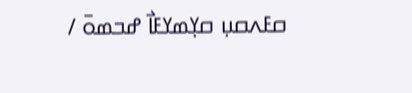ߛߓߍߛߎ߲ ߛߌ߲ߘߌߓߊ߯ ߝߏߘߋ߫ /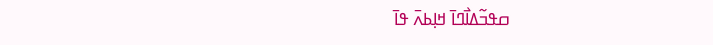ߛߟߏ߬ߡߊ߯ߣߊ߫ ߞߊ߲ߕߍ߫ ߟߊ߫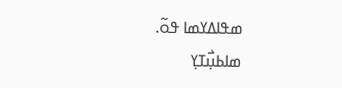ߘߟߊߡߌߘߊ ߟߋ߬.
ߘߊߕߎ߲߯ߠߌ߲